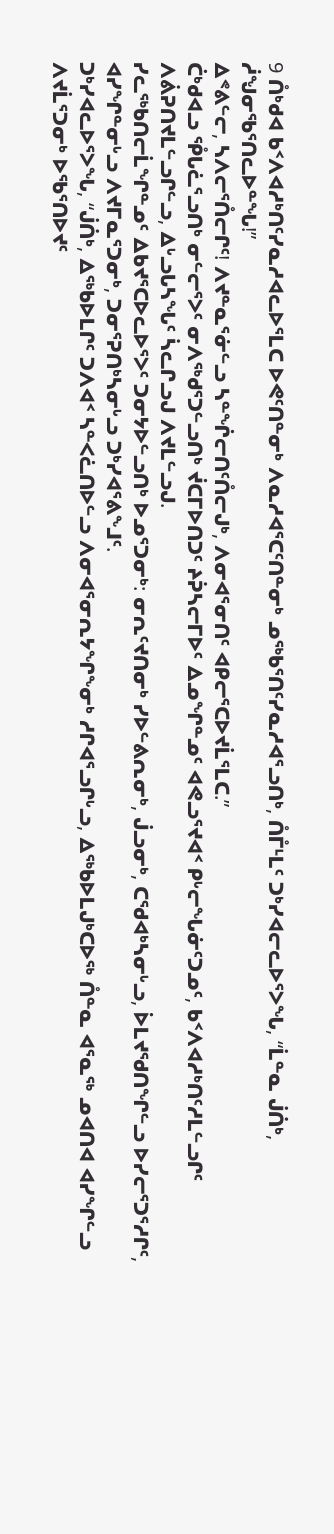9 ᑍᒃᑯᐊ ᑲᑉᐱᐊᓱᒃᑎᑦᓯᓇᓱᐊᓚᐅᕐᒪᑕ ᐅᕙᑦᑎᓐᓂᒃ ᐱᓇᓱᐊᕐᑕᑦᑎᓐᓂᒃ ᓄᖅᑲᕐᑎᑦᓯᓇᓱᐊᕐᓗᑎᒃ, ᑍᒤᒻᒪᑦ ᑐᒃᓯᐊᓕᓚᐅᕐᐳᖓ, “ᒫᓐᓇ ᒎᑏᒃ, ᓲᖑᓂᖃᕐᑎᓚᐅᓐᖓ!”
ᐃᕝᕕᓪᓕ, ᓴᐱᓕᕐᑍᓕᒋᑦ! ᐱᔪᓐᓇᕐᓃᓪᓗ ᓴᓐᖐᓕᑎᑦᑍᓕᒍᒃ, ᐱᓂᐊᕐᓂᑎᑦ ᐊᑭᓕᕐᑕᐅᔪᒫᕐᒪᑕ.”
ᑖᒃᑯᐊᓗ ᕾᒐᓛᕐᓗᑎᒃ ᓂᓪᓕᕐᐳᑦ ᓂᐱᖅᑯᕐᑐᓪᓗᑎᒃ ᔫᑕᒥᐅᑎᑐᑦ ᔨᕉᓴᓕᒥᐅᑦ ᐃᓄᖏᓐᓄᑦ ᐊᕙᓗᕐᔪᐊᑉ ᑭᒡᓕᖓᓃᑦᑐᓄᑦ, ᑲᑉᐱᐊᓱᒃᑎᑦᓱᒪᓪᓗᒋᑦ ᐱᕖᕈᑎᔪᒪᓪᓗᒋᓪᓗ, ᐃᒡᓗᒐᓴᖓᑦ ᓵᓚᒋᓗᒍ ᐱᔪᒪᓪᓗᒍ.
ᓯᓚᖅᑲᑎᓕᒫᖏᓐᓄᑦ ᐃᑲᔪᕐᑕᐅᓚᐅᕐᐳᑦ ᑐᓂᔭᐅᓪᓗᑎᒃ ᐅᓄᕐᑐᓂᒃ: ᓂᕆᑦᔪᑎᓂᒃ ᓯᐅᓪᕕᕆᓂᒃ, ᒎᓗᓂᒃ, ᑕᖁᐊᒃᓴᓂᒡᓗ, ᐆᒪᔪᖁᑎᖏᓪᓗ ᐅᓯᓕᕐᑐᕐᓱᒋᑦ, ᐊᓯᖏᓐᓂᒡᓗ ᐱᔪᒥᓇᕐᑐᓂᒃ, ᑐᓂᕐᕈᑎᒃᓴᓂᒡᓗ ᑐᒃᓯᐊᕐᕕᖕᒧᑦ.
ᑐᒃᓯᐊᓚᐅᕐᐳᖓ, “ᒎᑏᒃ, ᐃᖅᑲᐅᒪᒋᑦ ᑐᐱᐊᑉ ᓴᓐᐸᓛᑎᐅᓪᓗ ᐱᓂᐊᕐᓂᕆᔭᖏᖕᓂᒃ ᓱᒋᐊᕐᓗᒋᒡᓗ, ᐃᖅᑲᐅᒪᒍᒃᑕᐅᖅ ᑍᓐᓇ ᐊᕐᓇᖅ ᓄᐊᑎᐊ ᐊᓯᖏᓪᓗ ᐱᔪᒫᕐᑐᓂᒃ ᐅᖃᕐᑎᐅᔪᑦ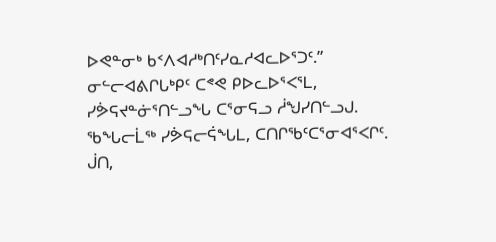ᐅᕙᓐᓂᒃ ᑲᑉᐱᐊᓱᒃᑎᑦᓯᓇᓱᐊᓚᐅᕐᑐᑦ.”
ᓂᓪᓕᐊᕕᒋᒐᒃᑭᑦ ᑕᕝᕙ ᑭᐅᓚᐅᕐᐸᕐᒪ, ᓯᕘᕋᔪᓐᓃᕐᑎᓪᓗᖓ ᑕᕐᓂᕋᓗ ᓲᖑᓯᑎᓪᓗᒍ.
ᖃᖓᓕᒫᖅ ᓯᕘᕋᓕᕌᖓᒪ, ᑕᑎᒋᖃᑦᑕᕐᓂᐊᕐᐸᒋᑦ.
ᒎᑎ,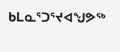ᑲᒪᓇᕐᑐᕐᔪᐊᖑᕗᖅ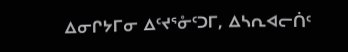ᐃᓂᒋᔭᒥᓂ ᐃᑦᔪᕐᓁᑦᑐᒥ, ᐃᓴᕆᐊᓕᑏᑦ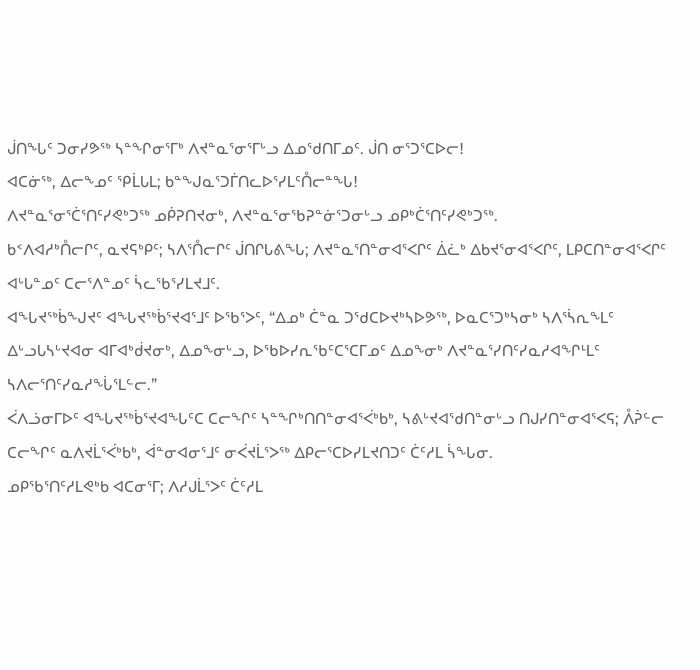ᒎᑎᖓᑦ ᑐᓂᓯᕗᖅ ᓴᓐᖏᓂᕐᒥᒃ ᐱᔪᓐᓇᕐᓂᕐᒥᒡᓗ ᐃᓄᖁᑎᒥᓄᑦ. ᒎᑎ ᓂᕐᑐᕐᑕᐅᓕ!
ᐊᑕᓃᖅ, ᐃᓕᖕᓄᑦ ᕿᒫᒐᒪ; ᑲᓐᖑᓇᕐᑐᒦᑎᓚᐅᕐᓯᒪᑦᑍᓕᓐᖓ!
ᐱᔪᓐᓇᕐᓂᕐᑖᕐᑎᑦᓯᕙᒃᑐᖅ ᓄᑮᕈᑎᔪᓂᒃ, ᐱᔪᓐᓇᕐᓂᖃᕈᓐᓃᕐᑐᓂᒡᓗ ᓄᑭᒃᑖᕐᑎᑦᓯᕙᒃᑐᖅ.
ᑲᑉᐱᐊᓱᒃᑍᓕᒋᑦ, ᓇᔪᕋᒃᑭᑦ; ᓴᐱᕐᑍᓕᒋᑦ ᒎᑎᒋᒐᕕᖓ; ᐱᔪᓐᓇᕐᑎᓐᓂᐊᕐᐸᒋᑦ ᐄᓛᒃ ᐃᑲᔪᕐᓂᐊᕐᐸᒋᑦ, ᒪᑭᑕᑎᓐᓂᐊᕐᐸᒋᑦ ᐊᒡᒐᓐᓄᑦ ᑕᓕᕐᐱᓐᓄᑦ ᓵᓚᖃᕐᓯᒪᔪᒧᑦ.
ᐊᖓᔪᖅᑳᖑᔪᑦ ᐊᖓᔪᖅᑳᕐᔪᐊᕐᒧᑦ ᐅᖃᕐᐳᑦ, “ᐃᓄᒃ ᑖᓐᓇ ᑐᖁᑕᐅᔪᒃᓴᐅᕗᖅ, ᐅᓇᑕᕐᑐᒃᓴᓂᒃ ᓴᐱᕐᓵᕆᖕᒪᑦ ᐃᒡᓗᒐᓴᒡᔪᐊᓂ ᐊᒥᐊᒃᑰᔪᓂᒃ, ᐃᓄᖕᓂᒡᓗ, ᐅᖃᐅᓯᕆᖃᑦᑕᕐᑕᒥᓄᑦ ᐃᓄᖕᓂᒃ ᐱᔪᓐᓇᕐᓯᑎᑦᓯᓇᓱᐊᖏᒻᒪᑦ ᓴᐱᓕᕐᑎᑦᓯᓇᓱᖔᕐᒪᓪᓕ.”
ᐹᐱᓘᓂᒥᐅᑦ ᐊᖓᔪᖅᑳᕐᔪᐊᖓᑦᑕ ᑕᓕᖏᑦ ᓴᓐᖏᒃᑎᑎᓐᓂᐊᕐᐹᒃᑲᒃ, ᓴᕕᒡᔪᐊᖁᑎᓐᓂᒡᓗ ᑎᒍᓯᑎᓐᓂᐊᕐᐸᕋ; ᐰᕉᓪᓕ ᑕᓕᖏᑦ ᓇᐱᔪᒫᕐᐹᒃᑲᒃ, ᐋᓐᓂᐊᓂᕐᒧᑦ ᓂᐹᔪᒫᕐᐳᖅ ᐃᑭᓕᕐᑕᐅᓯᒪᔪᑎᑐᑦ ᑖᑦᓱᒪ ᓵᖓᓂ.
ᓄᑭᖃᕐᑎᑦᓱᒪᕙᒃᑲ ᐊᑕᓂᕐᒥ; ᐱᓱᒍᒫᕐᐳᑦ ᑖᑦᓱᒪ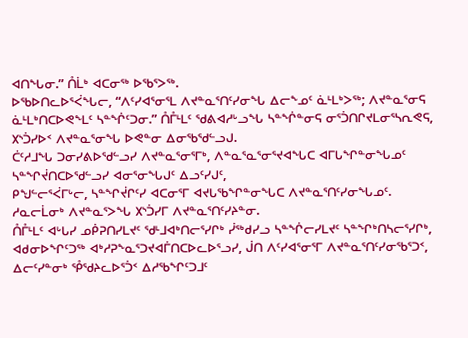ᐊᑎᖓᓂ.” ᑍᒫᒃ ᐊᑕᓂᖅ ᐅᖃᕐᐳᖅ.
ᐅᖃᐅᑎᓚᐅᕐᐹᖓᓕ, “ᐱᑦᓯᐊᕐᓂᕐᒪ ᐱᔪᓐᓇᕐᑎᑦᓯᓂᖓ ᐃᓕᖕᓄᑦ ᓈᒻᒪᒃᐳᖅ; ᐱᔪᓐᓇᕐᓂᕋ ᓈᒻᒪᒃᑎᑕᐅᕙᖕᒪᑦ ᓴᓐᖐᑦᑐᓂ.” ᑍᒤᒻᒪᑦ ᖁᕕᐊᓱᒡᓗᖓ ᓴᓐᖐᓐᓂᕋ ᓂᕐᑑᑎᒋᔪᒪᓂᕐᓴᕆᕙᕋ, ᙭ᔅᑑᓯᐅᑉ ᐱᔪᓐᓇᕐᓂᖓ ᐅᕙᓐᓂ ᐃᓂᖃᖁᓪᓗᒍ.
ᑖᑦᓱᒧᖓ ᑐᓂᓯᕕᐅᖁᓪᓗᓯ ᐱᔪᓐᓇᕐᓂᕐᒥᒃ, ᐱᓐᓇᕐᓇᕐᓂᕐᔪᐊᖓᑕ ᐊᒥᒐᖏᓐᓂᖓᓄᑦ ᓴᓐᖏᔫᑎᑕᐅᖁᓪᓗᓯ ᐊᓂᕐᓂᖓᒍᑦ ᐃᓗᑦᓯᒍᑦ,
ᑭᖑᓪᓕᕐᐹᒥᒡᓕ, ᓴᓐᖏᔫᒋᑦᓯ ᐊᑕᓂᕐᒥ ᐊᔪᒐᖃᖏᓐᓂᖓᑕ ᐱᔪᓐᓇᕐᑎᑦᓯᓂᖓᓄᑦ.
ᓱᓇᓕᒫᓂᒃ ᐱᔪᓐᓇᕐᐳᖓ ᙭ᔅᑑᓯᒥ ᐱᔪᓐᓇᕐᑎᑦᓯᔨᓐᓂ.
ᑍᒤᒻᒪᑦ ᐊᒡᒐᓯ ᓄᑮᕈᑎᓯᒪᔪᑦ ᖁᒻᒧᐊᒃᑎᓕᕐᓯᒋᒃ ᓰᖅᑯᓯᓗ ᓴᓐᖐᓕᓯᒪᔪᑦ ᓴᓐᖏᒃᑎᓴᓕᕐᓯᒋᒃ,
ᐊᑯᓂᐅᖏᑦᑐᖅ ᐊᒃᓱᕈᖕᓇᕐᑐᔪᐊᒦᑎᑕᐅᓚᐅᕐᓗᓯ, ᒎᑎ ᐱᑦᓯᐊᕐᓂᕐᒥ ᐱᔪᓐᓇᕐᑎᑦᓯᓂᖃᕐᑐᑉ, ᐃᓕᑦᓯᓐᓂᒃ ᕾᖁᔨᓚᐅᕐᑑᑉ ᐃᓱᖃᖏᑦᑐᒧᑦ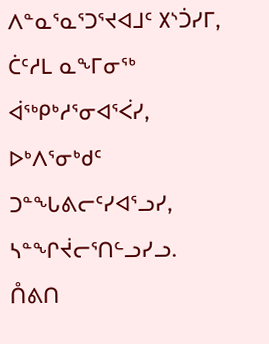ᐱᓐᓇᕐᓇᕐᑐᕐᔪᐊᒧᑦ ᙭ᔅᑑᓯᒥ, ᑖᑦᓱᒪ ᓇᖕᒥᓂᖅ ᐋᖅᑭᒃᓱᕐᓂᐊᕐᐹᓯ, ᐅᒃᐱᕐᓂᒃᑯᑦ ᑐᓐᖓᕕᓕᑦᓯᐊᕐᓗᓯ, ᓴᓐᖏᔫᓕᕐᑎᓪᓗᓯᓗ.
ᑍᕕᑎ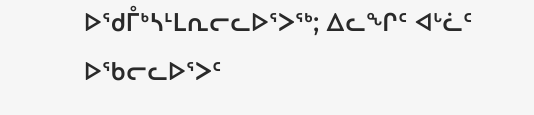ᐅᖁᒤᒃᓴᒻᒪᕆᓕᓚᐅᕐᐳᖅ; ᐃᓚᖏᑦ ᐊᒡᓛᑦ ᐅᖃᓕᓚᐅᕐᐳᑦ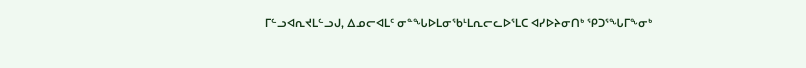ᒥᓪᓗᐊᕆᔪᒪᓪᓗᒍ, ᐃᓄᓕᐊᒪᑦ ᓂᓐᖓᐅᒪᓂᖃᒻᒪᕆᓕᓚᐅᕐᒪᑕ ᐊᓯᐅᔨᓂᑎᒃ ᕿᑐᕐᖓᒥᖕᓂᒃ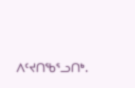ᐱᑦᔪᑎᖃᕐᓗᑎᒃ.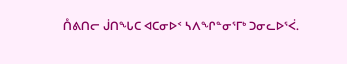ᑍᕕᑎᓕ ᒎᑎᖓᑕ ᐊᑕᓂᐅᑉ ᓴᐱᖏᓐᓂᕐᒥᒃ ᑐᓂᓚᐅᕐᐹ.